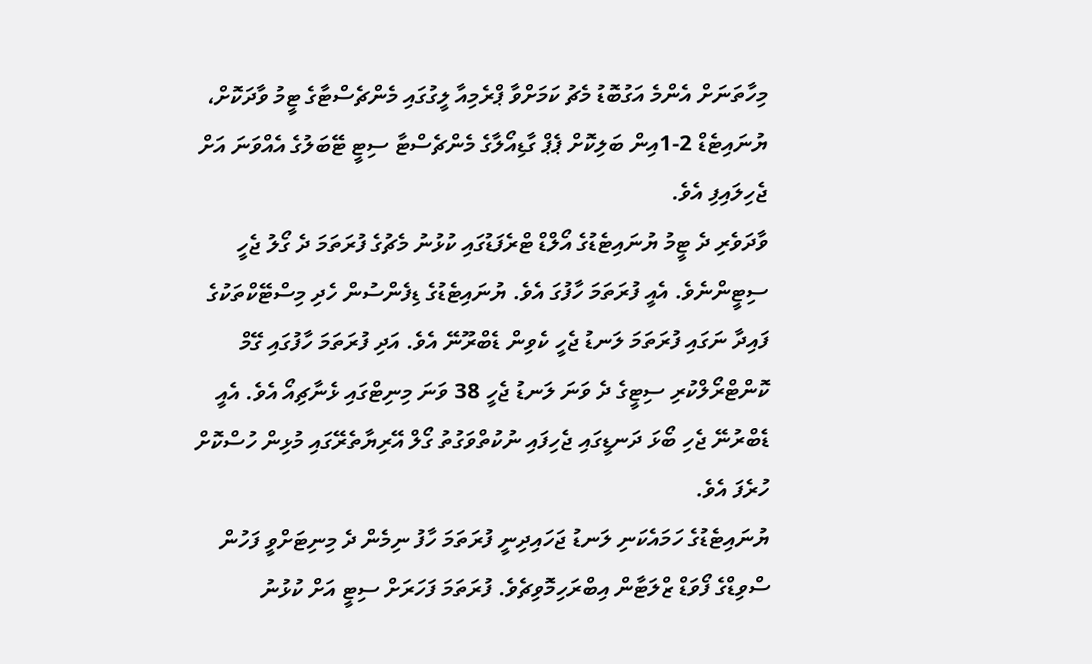މިހާތަނަށް އެންމެ އަގުބޮޑު މެޗު ކަމަށްވާ ޕްރެމިއާ ލީގުގައި މެންޗެސްޓާގެ ޓީމު ވާދަކޮށް، ޔުނައިޓެޑް 2-1އިން ބަލިކޮށް ޕެޕް ގާޑިއޯލާގެ މެންޗެސްޓާ ސިޓީ ޓޭބަލުގެ އެއްވަނަ އަށް ޖެހިލައިފި އެވެ.
ވާދަވެރި ދެ ޓީމު ޔުނައިޓެޑުގެ އޯލްޑް ޓްރެފަޑުގައި ކުޅުނު މެޗުގެ ފުރަތަމަ ދެ ގޯލު ޖެހީ ސިޓީންނެވެ. އެއީ ފުރަތަމަ ހާފުގަ އެވެ. ޔުނައިޓެޑުގެ ޑިފެންސުން ހެދި މިސްޓޭކްތަކުގެ ފައިދާ ނަގައި ފުރަތަމަ ލަނޑު ޖެހީ ކެވިން ޑެބްރޫނޭ އެވެ. އަދި ފުރަތަމަ ހާފުގައި ގޭމް ކޮންޓްރޯލްކުރި ސިޓީގެ ދެ ވަނަ ލަނޑު ޖެހީ 38 ވަނަ މިނިޓްގައި ޅެނާޗިއޯ އެވެ. އެއީ ޑެބްރުނޭ ޖެހި ބޯޅަ ދަނޑީގައި ޖެހިފައި ނުކުތްވަގުތު ގޯލް އޭރިޔާތެރޭގައި މުޅިން ހުސްކޮށް ހުރެފަ އެވެ.
ޔުނައިޓެޑުގެ ހަމައެކަނި ލަނޑު ޖަހައިދިނީ ފުރަތަމަ ހާފު ނިމެން ދެ މިނިޓަށްވީ ފަހުން ސްވިޑްގެ ފޯވަޑް ޒްލަޓާން އިބްރަހިމޮވިޗެވެ. ފުރަތަމަ ފަހަރަށް ސިޓީ އަށް ކުޅުނު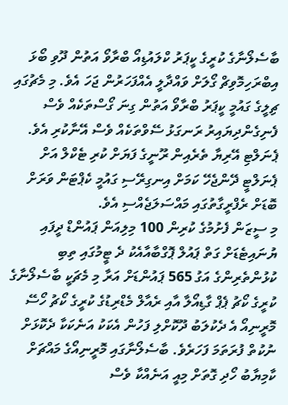ބާސެލޯނާގެ ކުރީގެ ކީޕަރު ކްލައުޑިއޯ ބްރާވޯ އަތުން ދޫވި ބޯޅަ އިބްރަހިމޮވިޗް ގޯލަށް ވައްދާލީ އެއްފަހަރުން ޖަހަ އެވެ. މި މެޗުގައި ޗިލީގެ ގައުމީ ކީޕަރު ބްރާވޯ އަތުން ގިނަ ގޯސްތަކެއް ވެސް ފެނިގެންދިޔައިރު ރަނގަޅު ސޭވްތަކެއް ވެސް އޭނާކުރި އެވެ. ޕެނަލްޓި އޭރިޔާ ތެރެއިން ރޫނީގެ ފަޔަށް ކުރި ޓެކްލް އަށް ޕެނަލްޓީ ދޭންޖެހޭ ކަމަށް އިނގިރޭސި ގައުމީ ކެޕްޓަން ވަރަށް ބޮޑަށް ރެފްރީގާތުގައި މައްސަލަޖެއްސި އެވެ.
މި ސީޒަން ފެށުމުގެ ކުރިން 100 މިލިއަން ޕައުންޑް ދީފައި ޔުނައިޓެޑަށް ގަތް ޕައުލް ޕޮގްބާއާއެކު ދެ ޓީމުގައި ތިބި ކުޅުންތެރިންގެ އަގު 565 ޕައުންޑަށް އަރާ މި މެޗަކީ ބާސެލޯނާގެ ކުރީގެ ކޯޗު ޕެޕް ގާޑިއޯލާ އާއި ރެއާލް މެޑްރިޑުގެ ކުރީގެ ކޯޗު ހޯސޭ މޮރީނިއޯ އެ ދެކުލަބު ދޫކޮށްލި ފަހުން އެކަކު އަނެކަކާ ދެކޮޅަށް ނުކުތް ފުރަތަމަ ފަހަރެވެ. ބާސެލޯނާގައި މޮރީނިއޯގެ މައްޗަށް ކާމިޔާބު ހޯދި ގޮތަށް މިއީ އަނެއްކާ ވެސް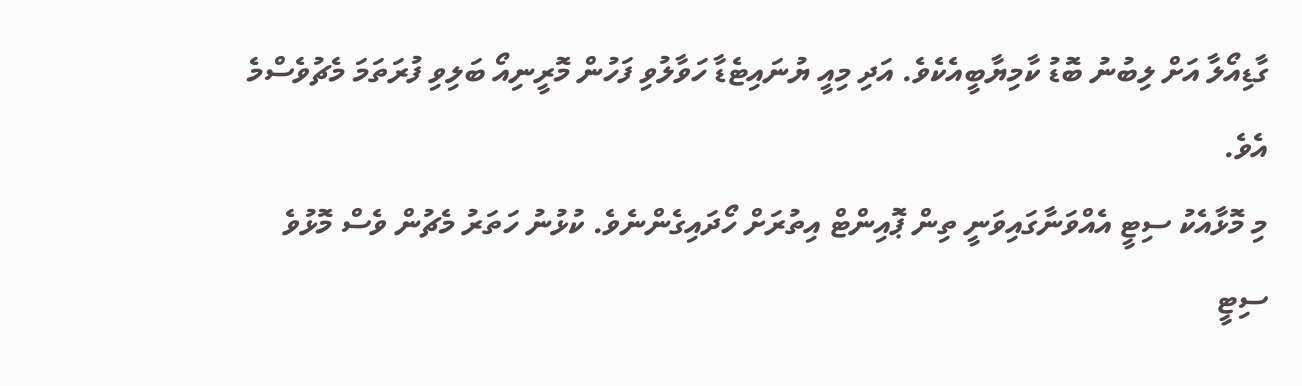ގާޑިއޯލާ އަށް ލިބުނު ބޮޑު ކާމިޔާބީއެކެވެ. އަދި މިއީ ޔުނައިޓެޑާ ހަވާލުވި ފަހުން މޮރީނިއޯ ބަލިވި ފުރަތަމަ މެޗުވެސްމެ އެވެ.
މި މޮޅާއެކު ސިޓީ އެއްވަނާގައިވަނީ ތިން ޕޮއިންޓް އިތުރަށް ހޯދައިގެންނެވެ. ކުޅުނު ހަތަރު މެޗުން ވެސް މޮޅުވެ ސިޓީ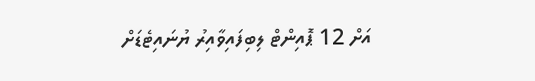އަށް 12 ޕޮއިންޓް ލިބިފައިވާއިރު ޔުނައިޓެޑަށް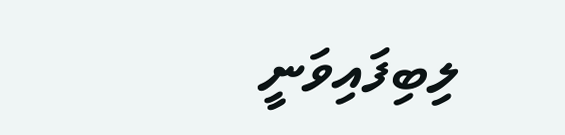ލިބިފައިވަނީ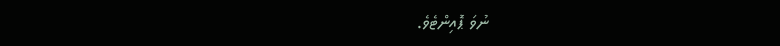ނުވަ ޕޮއިންޓެވެ.